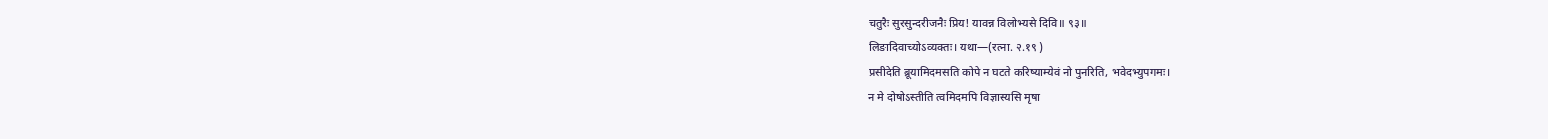चतुरैः सुरसुन्दरीजनैः प्रिय! यावन्न विलोभ्यसे दिवि॥ ९३॥
लिङादिवाच्योऽव्यक्तः। यथा—(रत्ना. २.१९ )
प्रसीदेति ब्रूयामिदमसति कोपे न घटते करिष्याम्येवं नो पुनरिति, भवेदभ्युपगमः।
न मे दोषोऽस्तीति त्वमिदमपि विज्ञास्यसि मृषा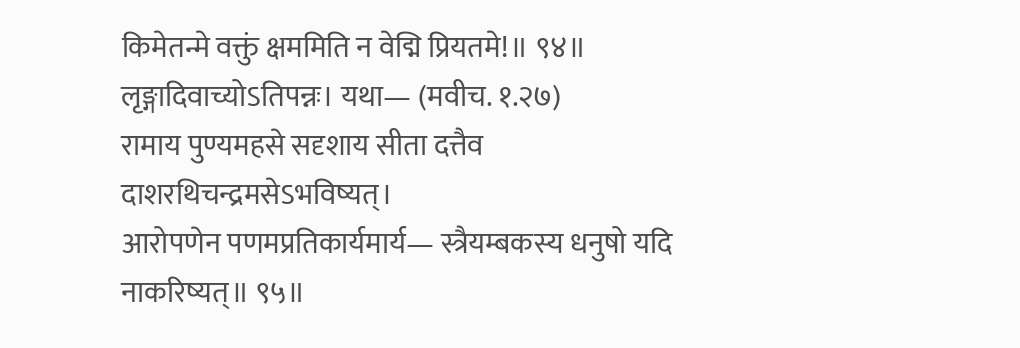किमेतन्मे वक्तुं क्षममिति न वेद्मि प्रियतमे!॥ ९४॥
लृङ्गादिवाच्योऽतिपन्नः। यथा— (मवीच. १.२७)
रामाय पुण्यमहसे सदृशाय सीता दत्तैव दाशरथिचन्द्रमसेऽभविष्यत्।
आरोपणेन पणमप्रतिकार्यमार्य— स्त्रैयम्बकस्य धनुषो यदि नाकरिष्यत्॥ ९५॥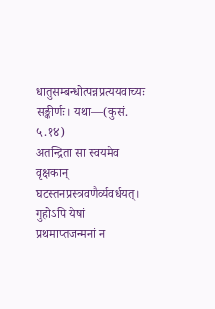धातुसम्बन्धोत्पन्नप्रत्ययवाच्यः सङ्कीर्णः। यथा—(कुसं. ५.१४)
अतन्द्रिता सा स्वयमेव वृक्षकान् घटस्तनप्रस्त्रवणैर्व्यवर्धयत्।
गुहोऽपि येषां प्रथमाप्तजन्मनां न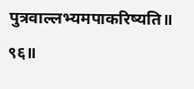पुत्रवाल्लभ्यमपाकरिष्यति॥ ९६॥